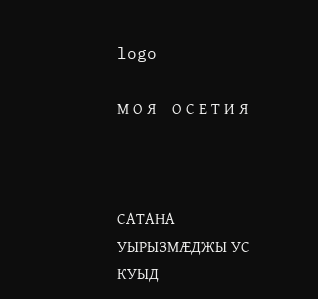logo

М О Я    О С Е Т И Я



САТАНА  УЫРЫЗМÆДЖЫ УС КУЫД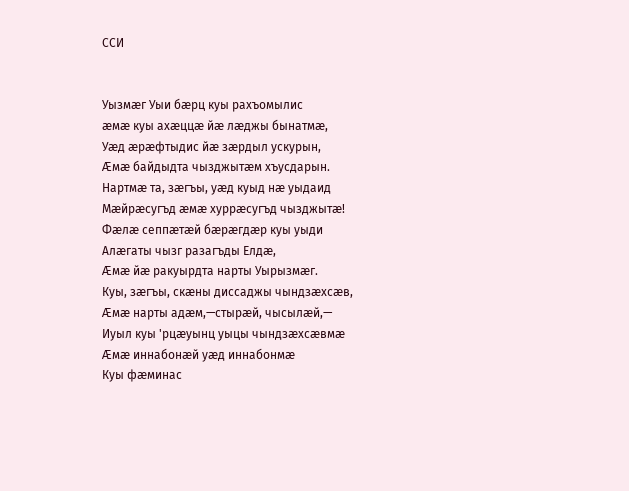ССИ


Уызмæг Уыи бæрц куы рахъомылис
æмæ куы ахæццæ йæ лæджы бынатмæ,
Уæд æрæфтыдис йæ зæрдыл ускурын,
Æмæ байдыдта чызджытæм хъусдарын.
Нартмæ та, зæгъы, уæд куыд нæ уыдаид
Мæйрæсугъд æмæ хуррæсугъд чызджытæ!
Фæлæ сеппæтæй бæрæгдæр куы уыди
Алæгаты чызг разагъды Елдæ,
Æмæ йæ ракуырдта нарты Уырызмæг.
Куы, зæгъы, скæны диссаджы чындзæхсæв,
Æмæ нарты адæм,—стырæй, чысылæй,—
Иуыл куы 'рцæуынц уыцы чындзæхсæвмæ
Æмæ иннабонæй уæд иннабонмæ
Куы фæминас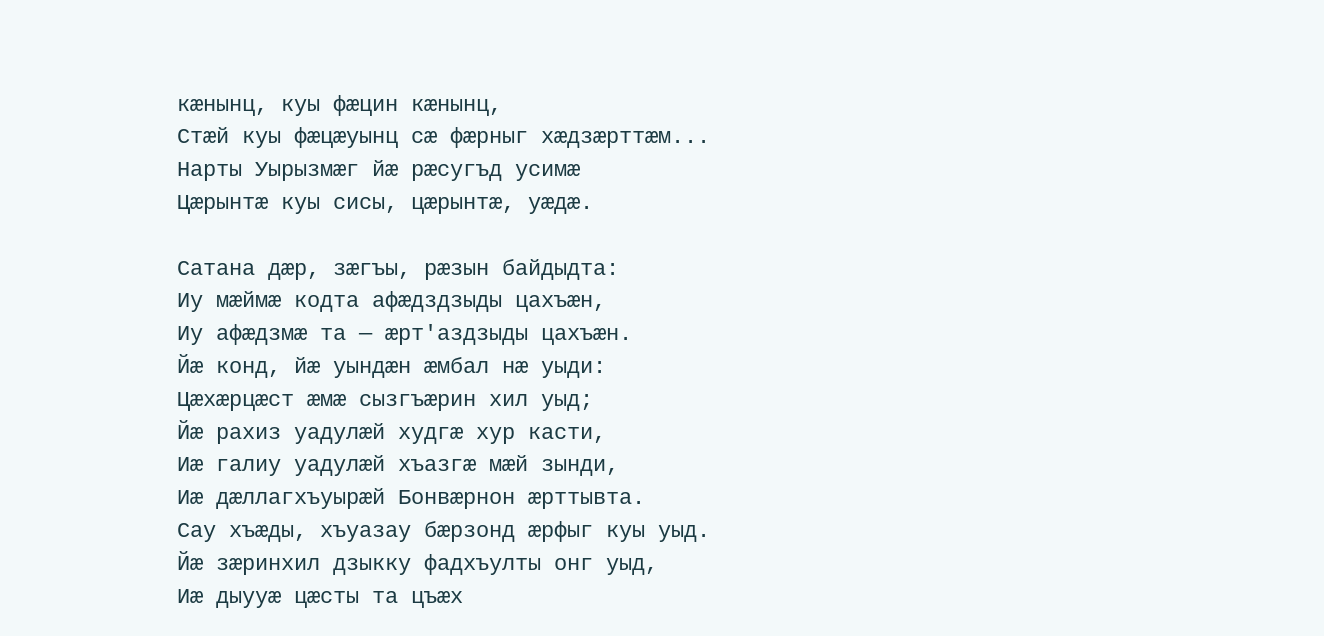кæнынц, куы фæцин кæнынц,
Стæй куы фæцæуынц сæ фæрныг хæдзæрттæм...
Нарты Уырызмæг йæ рæсугъд усимæ
Цæрынтæ куы сисы, цæрынтæ, уæдæ.

Сатана дæр, зæгъы, рæзын байдыдта:
Иу мæймæ кодта афæдздзыды цахъæн,
Иу афæдзмæ та — æрт'аздзыды цахъæн.
Йæ конд, йæ уындæн æмбал нæ уыди:
Цæхæрцæст æмæ сызгъæрин хил уыд;
Йæ рахиз уадулæй худгæ хур касти,
Иæ галиу уадулæй хъазгæ мæй зынди,
Иæ дæллагхъуырæй Бонвæрнон æрттывта.
Сау хъæды, хъуазау бæрзонд æрфыг куы уыд.
Йæ зæринхил дзыкку фадхъулты онг уыд,
Иæ дыууæ цæсты та цъæх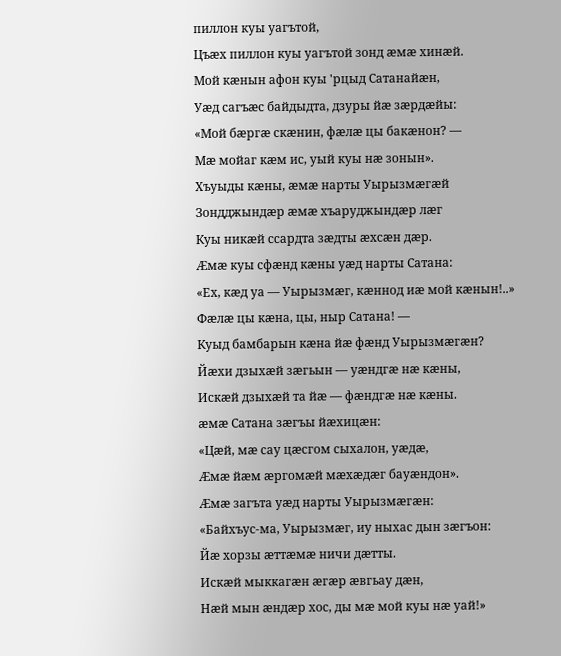пиллон куы уагътой,
Цъæх пиллон куы уагътой зонд æмæ хинæй.
Мой кæнын афон куы 'рцыд Сатанайæн,
Уæд сагъæс байдыдта, дзуры йæ зæрдæйы:
«Мой бæргæ скæнин, фæлæ цы бакæнон? —
Мæ мойаг кæм ис, уый куы нæ зонын».
Хъуыды кæны, æмæ нарты Уырызмæгæй
Зондджындæр æмæ хъаруджындæр лæг
Куы никæй ссардта зæдты æхсæн дæр.
Æмæ куы сфæнд кæны уæд нарты Сатана:
«Ех, кæд уа — Уырызмæг, кæннод иæ мой кæнын!..»
Фæлæ цы кæна, цы, ныр Сатана! —
Куыд бамбарын кæна йæ фæнд Уырызмæгæн?
Йæхи дзыхæй зæгьын — уæндгæ нæ кæны,
Искæй дзыхæй та йæ — фæндгæ нæ кæны.
æмæ Сатана зæгъы йæхицæн:
«Цæй, мæ сау цæсгом сыхалон, уæдæ,
Æмæ йæм æргомæй мæхæдæг бауæндон».
Æмæ загъта уæд нарты Уырызмæгæн:
«Байхъус-ма, Уырызмæг, иу ныхас дын зæгъон:
Йæ хорзы æттæмæ ничи дæтты.
Искæй мыккагæн æгæр æвгьау дæн,
Нæй мын æндæр хос, ды мæ мой куы нæ уай!»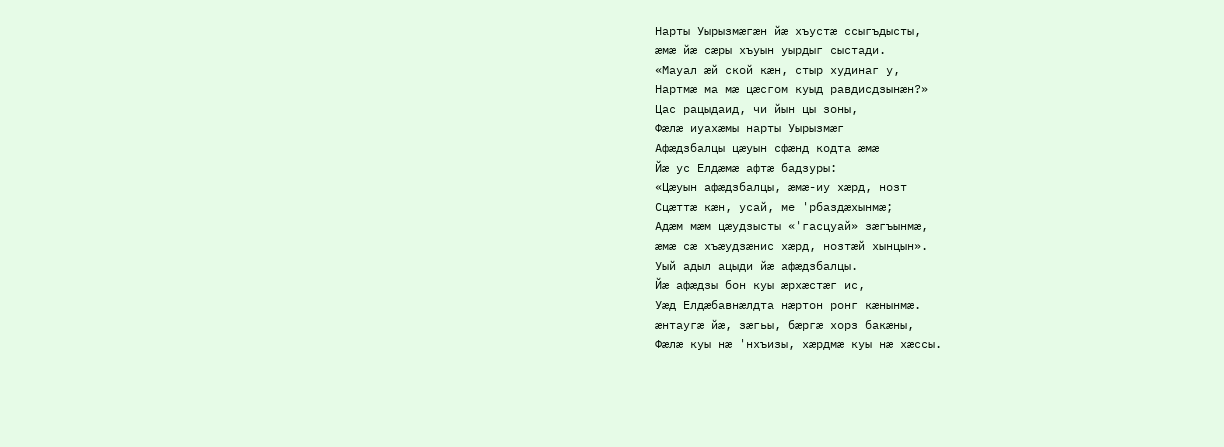Нарты Уырызмæгæн йæ хъустæ ссыгъдысты,
æмæ йæ сæры хъуын уырдыг сыстади.
«Мауал æй ской кæн, стыр худинаг у,
Нартмæ ма мæ цæсгом куыд равдисдзынæн?»
Цас рацыдаид, чи йын цы зоны,
Фæлæ иуахæмы нарты Уырызмæг
Афæдзбалцы цæуын сфæнд кодта æмæ
Йæ ус Елдæмæ афтæ бадзуры:
«Цæуын афæдзбалцы, æмæ-иу хæрд, нозт
Сцæттæ кæн, усай, ме 'рбаздæхынмæ;
Адæм мæм цæудзысты «'гасцуай» зæгъынмæ,
æмæ сæ хъæудзæнис хæрд, нозтæй хынцын».
Уый адыл ацыди йæ афæдзбалцы.
Йæ афæдзы бон куы æрхæстæг ис,
Уæд Елдæбавнæлдта нæртон ронг кæнынмæ.
æнтаугæ йæ, зæгьы, бæргæ хорз бакæны,
Фæлæ куы нæ 'нхъизы, хæрдмæ куы нæ хæссы.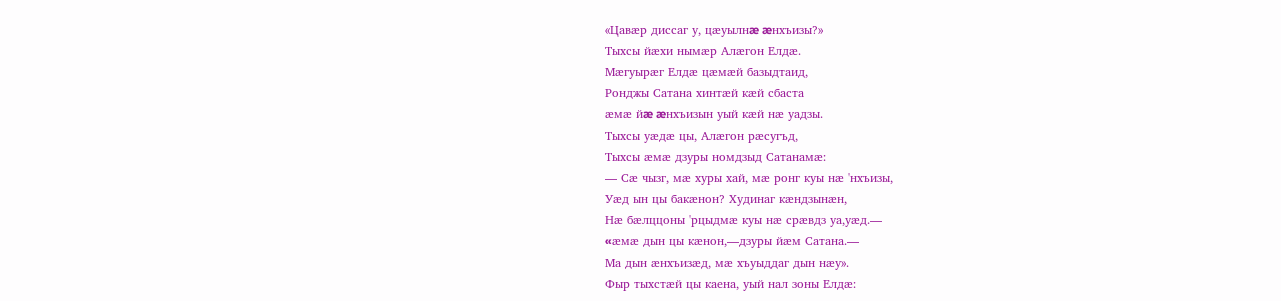«Цавæр диссаг у, цæуылнæ æнхъизы?»
Тыхсы йæхи нымæр Алæгон Елдæ.
Мæгуырæг Елдæ цæмæй базыдтаид,
Ронджы Сатана хинтæй кæй сбаста
æмæ йæ æнхъизын уый кæй нæ уадзы.
Тыхсы уæдæ цы, Алæгон рæсугъд,
Тыхсы æмæ дзуры номдзыд Сатанамæ:
— Сæ чызг, мæ хуры хай, мæ ронг куы нæ 'нхъизы,
Уæд ын цы бакæнон? Худинаг кæндзынæн,
Нæ бæлццоны 'рцыдмæ куы нæ срæвдз уа,уæд.—
«æмæ дын цы кæнон,—дзуры йæм Сатана.—
Ма дын æнхъизæд, мæ хъуыддаг дын нæу».
Фыр тыхстæй цы каена, уый нал зоны Елдæ: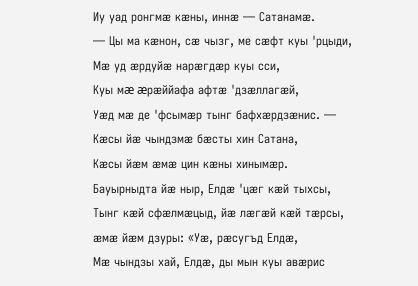Иу уад ронгмæ кæны, иннæ — Сатанамæ.
— Цы ма кæнон, сæ чызг, ме сæфт куы 'рцыди,
Мæ уд æрдуйæ нарæгдæр куы сси,
Куы мæ æрæййафа афтæ 'дзæллагæй,
Уæд мæ де 'фсымæр тынг бафхæрдзæнис. —
Кæсы йæ чындзмæ бæсты хин Сатана,
Кæсы йæм æмæ цин кæны хинымæр.
Бауырныдта йæ ныр, Елдæ 'цæг кæй тыхсы,
Тынг кæй сфæлмæцыд, йæ лæгæй кæй тæрсы,
æмæ йæм дзуры: «Уæ, рæсугъд Елдæ,
Мæ чындзы хай, Елдæ, ды мын куы авæрис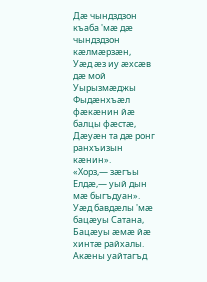Дæ чындздзон къаба 'мæ дæ чындздзон кæлмæрзæн,
Уæд æз иу æхсæв дæ мой Уырызмæджы
Фыдæнхъæл фæкæнин йæ балцы фæстæ,
Дæуæн та дæ ронг ранхъизын кæнин».
«Хорз,— зæгъы Елдæ,— уый дын мæ быгъдуан».
Уæд бавдæлы 'мæ бацæуы Сатана,
Бацæуы æмæ йæ хинтæ райхалы.
Акæны уайтагъд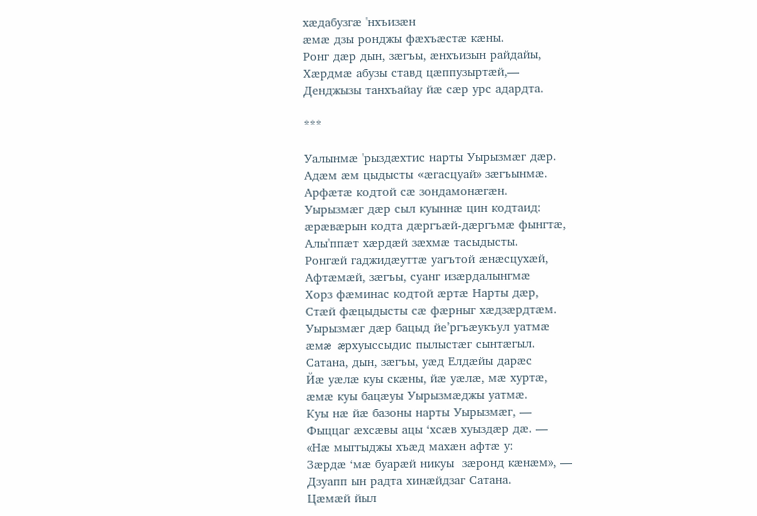хæдабузгæ 'нхъизæн
æмæ дзы ронджы фæхъæстæ кæны.
Ронг дæр дын, зæгъы, æнхъизын райдайы,
Хæрдмæ абузы ставд цæппузыртæй,—
Денджызы танхъайау йæ сæр урс адардта.

***

Уалынмæ 'рыздæхтис нарты Уырызмæг дæр.
Адæм æм цыдысты «æгасцуай» зæгъынмæ.
Арфæтæ кодтой сæ зондамонæгæн.
Уырызмæг дæр сыл куыннæ цин кодтаид:
æрæвæрын кодта дæргъæй-дæргъмæ фынгтæ,
Алы'ппæт хæрдæй зæхмæ тасыдысты.
Ронгæй гаджидæуттæ уагътой æнæсцухæй,
Афтæмæй, зæгъы, суанг изæрдалынгмæ
Хорз фæминас кодтой æртæ Нарты дæр,
Стæй фæцыдысты сæ фæрныг хæдзæрдтæм.
Уырызмæг дæр бацыд йе’ргъæукъул уатмæ
æмæ æрхуыссыдис пылыстæг сынтæгыл.
Сатана, дын, зæгъы, уæд Елдæйы дарæс
Йæ уæлæ куы скæны, йæ уæлæ, мæ хуртæ,
æмæ куы бацæуы Уырызмæджы уатмæ.
Куы нæ йæ базоны нарты Уырызмæг, —
Фыццаг æхсæвы ацы ‘хсæв хуыздæр дæ. —
«Нæ мыггыджы хъæд махæн афтæ у:
Зæрдæ ‘мæ буарæй никуы  зæронд кæнæм», —
Дзуапп ын радта хинæйдзаг Сатана.
Цæмæй йыл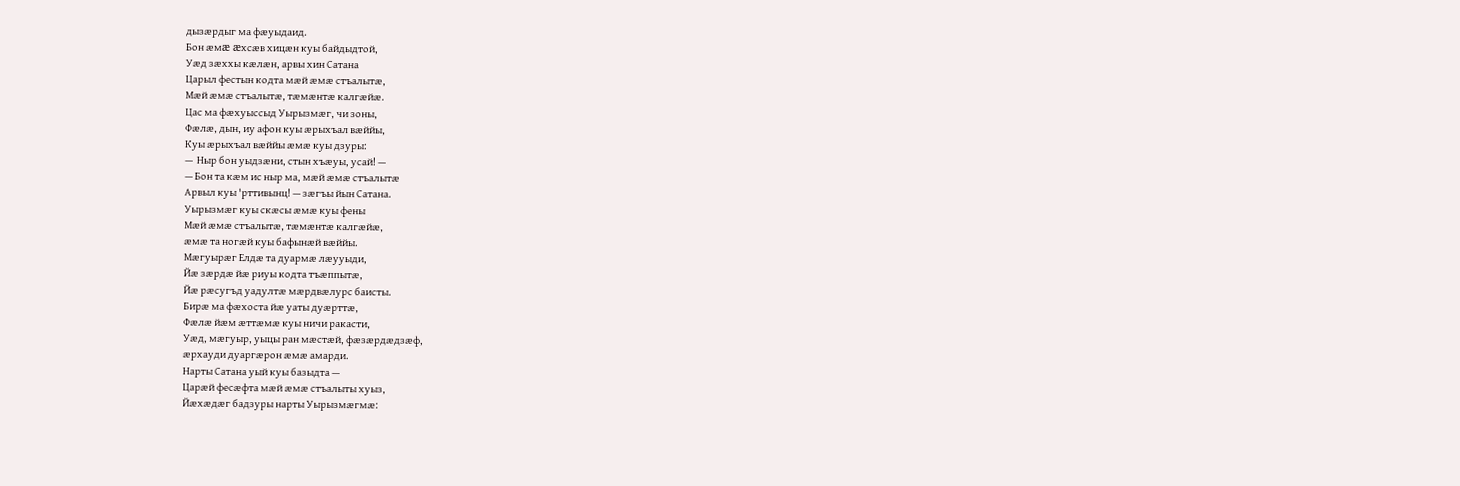дызæрдыг ма фæуыдаид.
Бон æмæ æхсæв хицæн куы байдыдтой,
Уæд зæххы кæлæн, арвы хин Сатана
Царыл фестын кодта мæй æмæ стъалытæ,
Мæй æмæ стъалытæ, тæмæнтæ калгæйæ.
Цас ма фæхуыссыд Уырызмæг, чи зоны,
Фæлæ, дын, иу афон куы æрыхъал вæййы,
Куы æрыхъал вæййы æмæ куы дзуры:
—  Ныр бон уыдзæни, стын хъæуы, усай! —
— Бон та кæм ис ныр ма, мæй æмæ стъалытæ
Арвыл куы 'рттивынц! — зæгъы йын Сатана.
Уырызмæг куы скæсы æмæ куы фены
Мæй æмæ стъалытæ, тæмæнтæ калгæйæ,
æмæ та ногæй куы бафынæй вæййы.
Мæгуырæг Елдæ та дуармæ лæууыди,
Йæ зæрдæ йæ риуы кодта тъæппытæ,
Йæ рæсугъд уадултæ мæрдвæлурс баисты.
Бирæ ма фæхоста йæ уаты дуæрттæ,
Фæлæ йæм æттæмæ куы ничи ракасти,
Уæд, мæгуыр, уыцы ран мæстæй, фæзæрдæдзæф,
æрхауди дуаргæрон æмæ амарди.
Нарты Сатана уый куы базыдта —
Царæй фесæфта мæй æмæ стъалыты хуыз,
Йæхæдæг бадзуры нарты Уырызмæгмæ: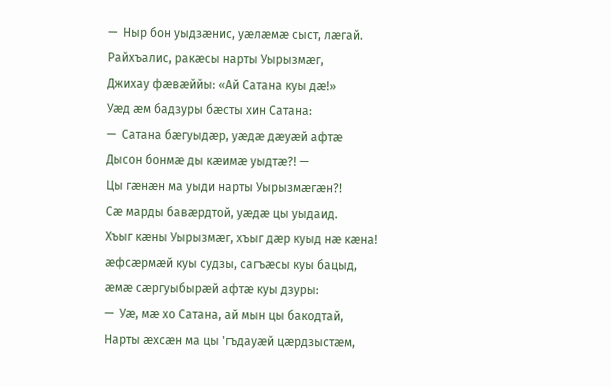—  Ныр бон уыдзæнис, уæлæмæ сыст, лæгай.
Райхъалис, ракæсы нарты Уырызмæг,
Джихау фæвæййы: «Ай Сатана куы дæ!»
Уæд æм бадзуры бæсты хин Сатана:
—  Сатана бæгуыдæр, уæдæ дæуæй афтæ
Дысон бонмæ ды кæимæ уыдтæ?! —
Цы гæнæн ма уыди нарты Уырызмæгæн?!
Сæ марды бавæрдтой, уæдæ цы уыдаид.
Хъыг кæны Уырызмæг, хъыг дæр куыд нæ кæна!
æфсæрмæй куы судзы, сагъæсы куы бацыд,
æмæ сæргуыбырæй афтæ куы дзуры:
—  Уæ, мæ хо Сатана, ай мын цы бакодтай,
Нарты æхсæн ма цы 'гъдауæй цæрдзыстæм,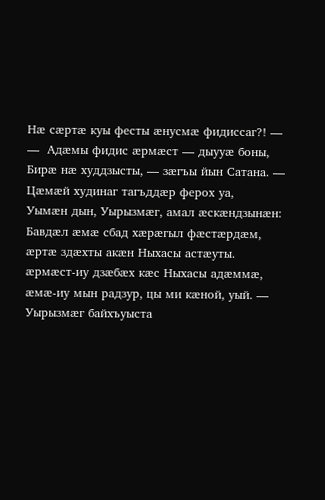Нæ сæртæ куы фесты æнусмæ фидиссаг?! —
—  Адæмы фидис æрмæст — дыууæ боны,
Бирæ нæ худдзысты, — зæгъы йын Сатана. —
Цæмæй худинаг тагъддæр ферох уа,
Уымæн дын, Уырызмæг, амал æскæндзынæн:
Бавдæл æмæ сбад хæрæгыл фæстæрдæм,
æртæ здæхты акæн Ныхасы астæуты.
æрмæст-иу дзæбæх кæс Ныхасы адæммæ,
æмæ-иу мын радзур, цы ми кæной, уый. —
Уырызмæг байхъуыста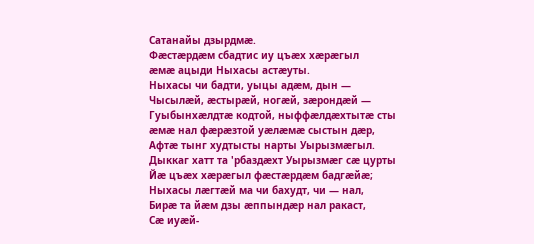Сатанайы дзырдмæ.
Фæстæрдæм сбадтис иу цъæх хæрæгыл
æмæ ацыди Ныхасы астæуты.
Ныхасы чи бадти, уыцы адæм, дын —
Чысылæй, æстырæй, ногæй, зæрондæй —
Гуыбынхæлдтæ кодтой, ныффæлдæхтытæ сты
æмæ нал фæрæзтой уæлæмæ сыстын дæр,
Афтæ тынг худтысты нарты Уырызмæгыл.
Дыккаг хатт та 'рбаздæхт Уырызмæг сæ цурты
Йæ цъæх хæрæгыл фæстæрдæм бадгæйæ;
Ныхасы лæгтæй ма чи бахудт, чи — нал,
Бирæ та йæм дзы æппындæр нал ракаст,
Сæ иуæй-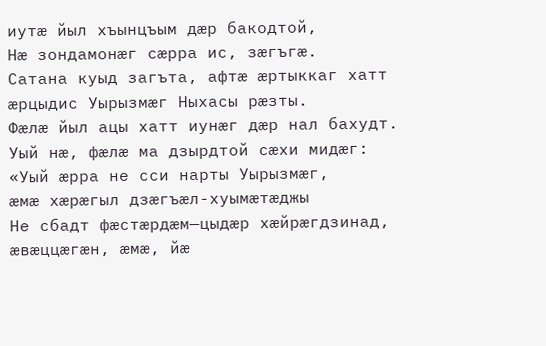иутæ йыл хъынцъым дæр бакодтой,
Нæ зондамонæг сæрра ис, зæгъгæ.
Сатана куыд загъта, афтæ æртыккаг хатт
æрцыдис Уырызмæг Ныхасы рæзты.
Фæлæ йыл ацы хатт иунæг дæр нал бахудт.
Уый нæ, фæлæ ма дзырдтой сæхи мидæг:
«Уый æрра не сси нарты Уырызмæг,
æмæ хæрæгыл дзæгъæл-хуымæтæджы
Не сбадт фæстæрдæм—цыдæр хæйрæгдзинад,
æвæццæгæн, æмæ, йæ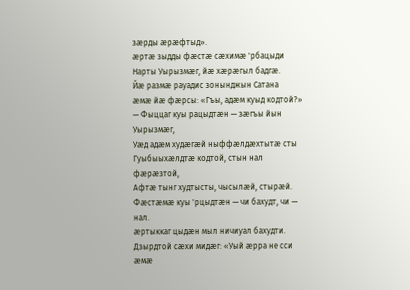зæрды æрæфтыд».
æртæ зыдды фæстæ сæхимæ 'рбацыди
Нарты Уырызмæг, йæ хæрæгыл бадгæ.
Йæ размæ рауадис зонынджын Сатана
æмæ йæ фæрсы: «Гъы, адæм куыд кодтой?»
— Фыццаг куы рацыдтæн — зæгъы йын Уырызмæг,
Уæд адæм худæгæй ныффæлдæхтытæ сты
Гуыбыыхæлдтæ кодтой, стын нал фæрæзтой,
Афтæ тынг худтысты, чысылæй, стырæй.
Фæстæмæ куы 'рцыдтæн — чи бахудт, чи — нал.
æртыккаг цыдæн мыл ничиуал бахудти.
Дзырдтой сæхи мидæг: «Уый æрра не сси
æмæ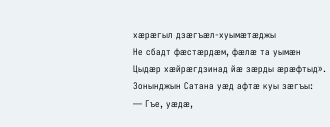хæрæгыл дзæгъæл-хуымæтæджы
Не сбадт фæстæрдæм, фæлæ та уымæн
Цыдæр хæйрæгдзинад йæ зæрды æрæфтыд».
Зонынджын Сатана уæд афтæ куы зæгъы:
— Гъе, уæдæ,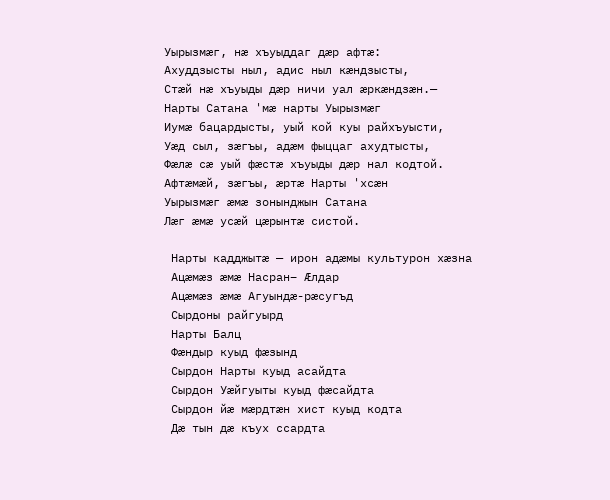Уырызмæг, нæ хъуыддаг дæр афтæ:
Ахуддзысты ныл, адис ныл кæндзысты,
Стæй нæ хъуыды дæр ничи уал æркæндзæн.—
Нарты Сатана 'мæ нарты Уырызмæг
Иумæ бацардысты, уый кой куы райхъуысти,
Уæд сыл, зæгъы, адæм фыццаг ахудтысты,
Фæлæ сæ уый фæстæ хъуыды дæр нал кодтой.
Афтæмæй, зæгъы, æртæ Нарты 'хсæн
Уырызмæг æмæ зонынджын Сатана
Лæг æмæ усæй цæрынтæ систой.

 Нарты кадджытæ — ирон адæмы культурон хæзна
 Ацæмæз æмæ Насран– Æлдар
 Ацæмæз æмæ Агуындæ-рæсугъд
 Сырдоны райгуырд
 Нарты Балц
 Фæндыр куыд фæзынд
 Сырдон Нарты куыд асайдта
 Сырдон Уæйгуыты куыд фæсайдта
 Сырдон йæ мæрдтæн хист куыд кодта
 Дæ тын дæ къух ссардта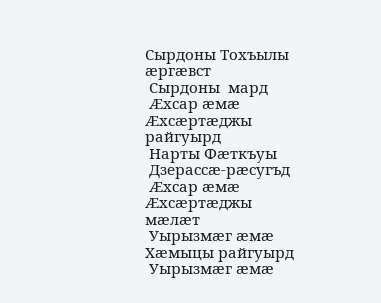Сырдоны Тохъылы æргæвст
 Сырдоны  мард
 Æхсар æмæ Æхсæртæджы райгуырд
 Нарты Фæткъуы
 Дзерассæ-рæсугъд
 Æхсар æмæ Æхсæртæджы мæлæт
 Уырызмæг æмæ Хæмыцы райгуырд
 Уырызмæг æмæ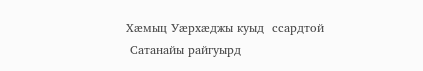Хæмыц Уæрхæджы куыд  ссардтой
 Сатанайы райгуырд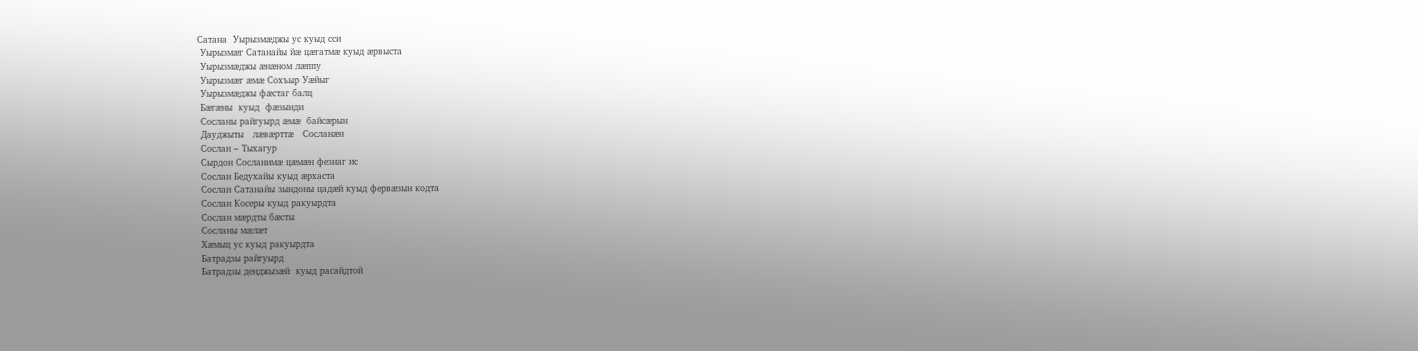Сатана  Уырызмæджы ус куыд сси
 Уырызмæг Сатанайы йæ цæгатмæ куыд æрвыста
 Уырызмæджы æнæном лæппу
 Уырызмæг æмæ Сохъыр Уæйыг
 Уырызмæджы фæстаг балц
 Бæгæны  куыд  фæзынди
 Сосланы райгуырд æмæ  байсæрын
 Дауджыты   лæвæрттæ   Сосланæн
 Сослан – Тыхагур
 Сырдон Сосланимæ цæмæн фезнаг ис
 Сослан Бедухайы куыд æрхаста
 Сослан Сатанайы зындоны цадæй куыд фервæзын кодта
 Сослан Косеры куыд ракуырдта
 Сослан мæрдты бæсты
 Сосланы мæлæт
 Хæмыц ус куыд ракуырдта
 Батрадзы райгуырд
 Батрадзы денджызæй  куыд расайдтой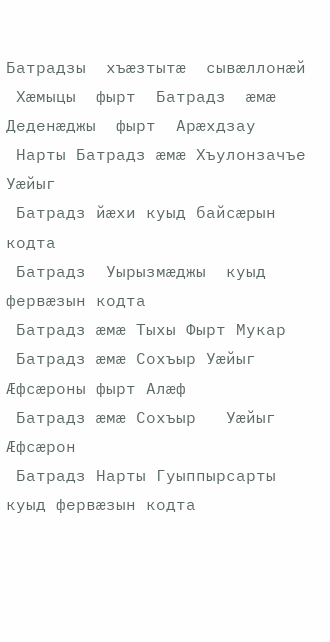Батрадзы  хъæзтытæ  сывæллонæй
 Хæмыцы  фырт  Батрадз  æмæ Деденæджы  фырт  Арæхдзау
 Нарты Батрадз æмæ Хъулонзачъе Уæйыг
 Батрадз йæхи куыд байсæрын кодта
 Батрадз  Уырызмæджы  куыд фервæзын кодта
 Батрадз æмæ Тыхы Фырт Мукар
 Батрадз æмæ Сохъыр Уæйыг Æфсæроны фырт Алæф
 Батрадз æмæ Сохъыр   Уæйыг Æфсæрон
 Батрадз Нарты Гуыппырсарты куыд фервæзын кодта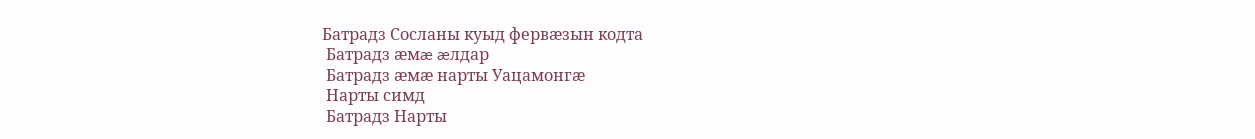Батрадз Сосланы куыд фервæзын кодта
 Батрадз æмæ æлдар
 Батрадз æмæ нарты Уацамонгæ
 Нарты симд
 Батрадз Нарты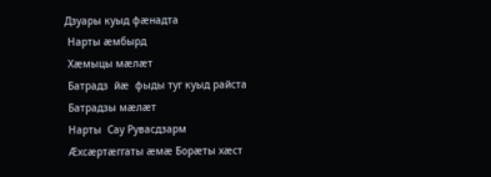Дзуары куыд фæнадта
 Нарты æмбырд
 Хæмыцы мæлæт
 Батрадз  йæ  фыды туг куыд райста
 Батрадзы мæлæт
 Нарты  Сау Рувасдзарм
 Æхсæртæггаты æмæ Борæты хæст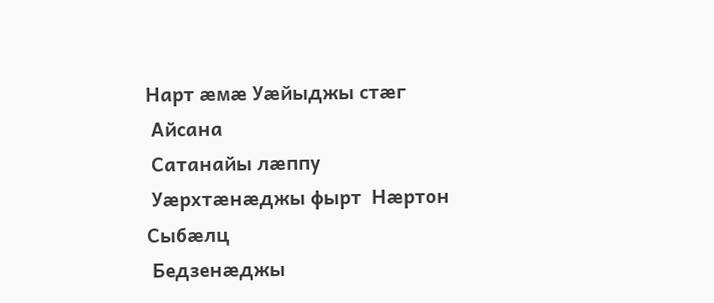Нарт æмæ Уæйыджы стæг
 Айсана
 Сатанайы лæппу
 Уæрхтæнæджы фырт  Нæртон  Сыбæлц
 Бедзенæджы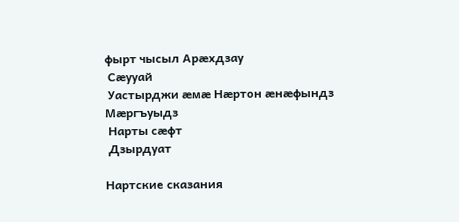фырт чысыл Арæхдзау
 Сæууай
 Уастырджи æмæ Нæртон æнæфындз Мæргъуыдз
 Нарты сæфт
 Дзырдуат

Нартские сказания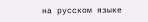на русском языке